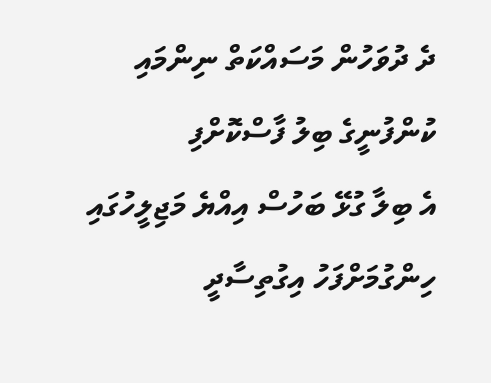ދެ ދުވަހުން މަސައްކަތް ނިންމައި ކުންފުނީގެ ބިލު ފާސްކޮށްފި
އެ ބިލާ ގުޅޭ ބަހުސް އިއްޔެ މަޖިލީހުގައި ހިންގުމަށްފަހު އިގުތިސާދީ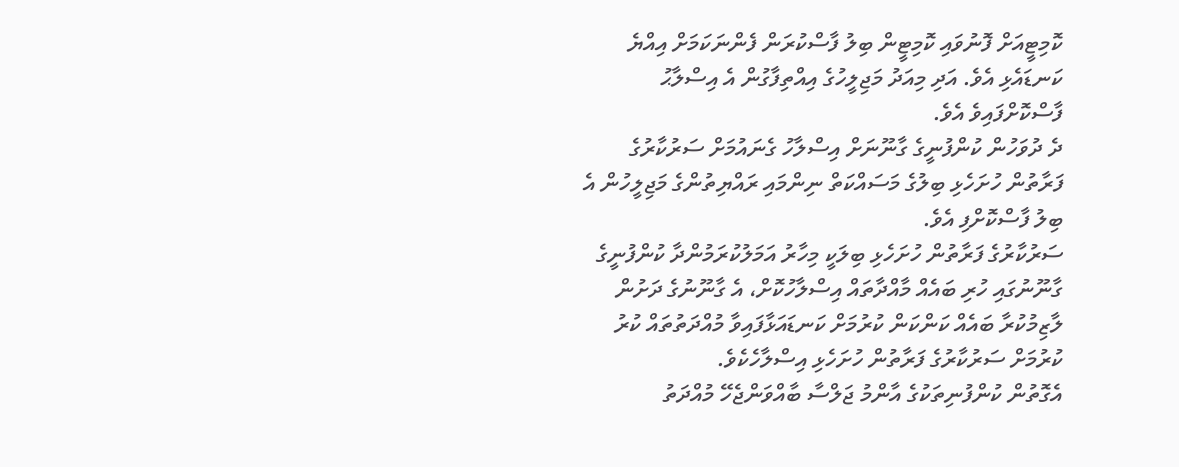ކޮމިޓީއަށް ފޮނުވައި ކޮމިޓީން ބިލު ފާސްކުރަން ފެންނަކަމަށް އިއްޔެ ކަނޑައެޅި އެވެ. އަދި މިއަދު މަޖިލީހުގެ އިއްތިފާގުން އެ އިސްލާޙު ފާސްކޮށްފައިވެ އެވެ.
ދެ ދުވަހުން ކުންފުނީގެ ގާނޫނަށް އިސްލާހު ގެނައުމަށް ސަރުކާރުގެ ފަރާތުން ހުށަހެޅި ބިލުގެ މަސައްކަތް ނިންމައި ރައްޔިތުންގެ މަޖިލީހުން އެ ބިލު ފާސްކޮށްފި އެވެ.
ސަރުކާރުގެ ފަރާތުން ހުށަހެޅި ބިލަކީ މިހާރު އަމަލުކުރަމުންދާ ކުންފުނީގެ ގާނޫނުގައި ހުރި ބައެއް މާއްދާތައް އިސްލާހުކޮށް، އެ ގާނޫނުގެ ދަށުން ލާޒިމުކުރާ ބައެއް ކަންކަން ކުރުމަށް ކަނޑައަޅާފައިވާ މުއްދަތުތައް ކުރު ކުރުމަށް ސަރުކާރުގެ ފަރާތުން ހުށަހެޅި އިސްލާހެކެވެ.
އެގޮތުން ކުންފުނިތަކުގެ އާންމު ޖަލްސާ ބާއްވަންޖެހޭ މުއްދަތު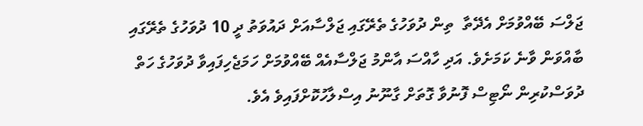ޖަލްސަ ބޭއްވުމަށް އެދޭތާ  ތިން ދުވަހުގެ ތެރޭގައި ޖަލްސާއަށް ދައުވަތު ދީ 10 ދުވަހުގެ ތެރޭގައި ބާއްވަން ވާނެ ކަމަށެވެ. އަދި ހާއްސަ އާންމު ޖަލްސާއެއް ބޭއްވުމަށް ހަމަޖެހިފައިވާ ދުވަހުގެ ހަތް ދުވަސްކުރިން ނޯޓިސް ފޮނުވާ ގޮތަށް ގާނޫނު އިސްލާހުކޮށްފައިވެ އެވެ.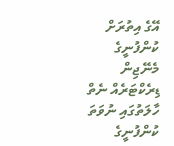އޭގެ އިތުރަށް ކުންފުނީގެ މެނޭޖިން ޑިރެކްޓަރެއް ނެތް ހާލަތުގައި ނުވަތަ ކުންފުނީގެ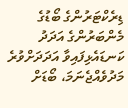ޑިރެކްޓަރުންގެ ބޯޑުގެ މެންބަރުންގެ އަދަދު ކަނޑައެޅިފައިވާ އަދަދަށްވުރެ މަދުވެއްޖެނަމަ، ބޯޑަށް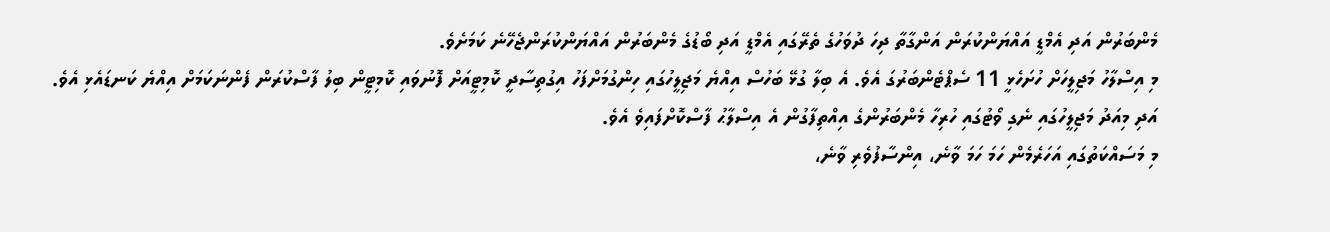މެންބަރުން އަދި އެމްޑީ އައްޔަންކުރަން އަންގާތާ ދިހަ ދުވަހުގެ ތެރޭގައި އެމްޑީ އަދި ބޯޑުގެ މެންބަރުން އައްޔަންކުރަންޖެހޭނެ ކަމަށެވެ.
މި އިސްލާހު މަޖިލީހަށް ހުށަހެޅީ 11 ސެޕްޓެންބަރުގަ އެވެ. އެ ބިލާ ގުޅޭ ބަހުސް އިއްޔެ މަޖިލީހުގައި ހިންގުމަށްފަހު އިގުތިސާދީ ކޮމިޓީއަށް ފޮނުވައި ކޮމިޓީން ބިލު ފާސްކުރަން ފެންނަކަމަށް އިއްޔެ ކަނޑައެޅި އެވެ. އަދި މިއަދު މަޖިލީހުގައި ނެގި ވޯޓުގައި ހުރިހާ މެންބަރުންގެ އިއްތިފާގުން އެ އިސްލާޙު ފާސްކޮށްފައިވެ އެވެ.
މި މަސައްކަތުގައި އަހަރެމެން ހަމަ ހަމަ ވާނެ، އިންސާފުވެރި ވާނެ،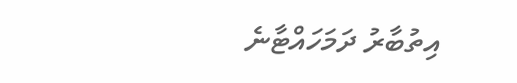އިތުބާރު ދަމަހައްޓާނެ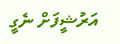އަރުޝީފަށް ނެގީ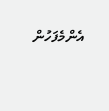އެންމެފަހުން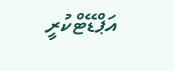އަޕްޑޭޓްކުރީ